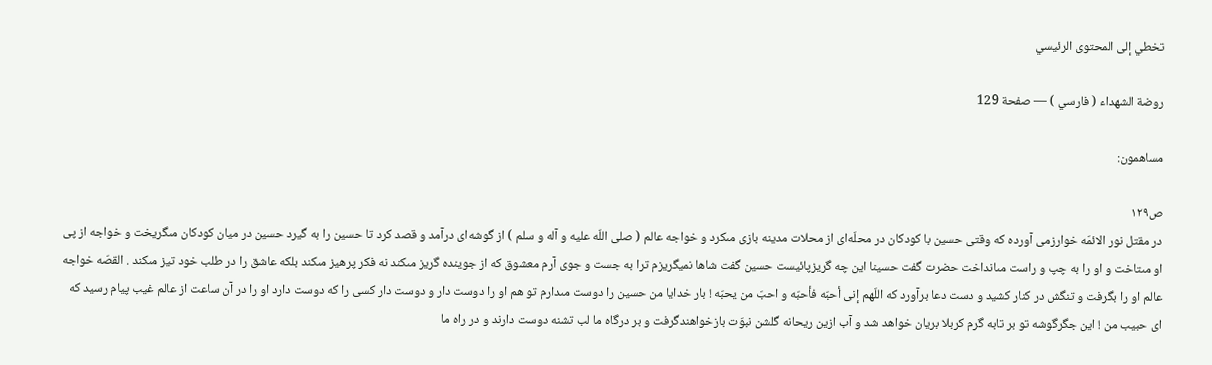تخطي إلى المحتوى الرئيسي

روضة الشهداء ( فارسي ) — صفحة 129

مساهمون:

ص١٢٩
در مقتل نور الائمّه خوارزمى آورده كه وقتى حسين با كودكان در محلّه‌اى از محلات مدينه بازى مىكرد و خواجه عالم ( صلى اللّه عليه و آله و سلم ) از گوشه‌اى درآمد و قصد كرد تا حسين را به گيرد حسين در ميان كودكان مىگريخت و خواجه از پى او مىتاخت و او را به چپ و راست مىانداخت حضرت گفت حسينا اين چه گريزپائيست حسين گفت شاها نميگريزم ترا به جست و جوى آرم معشوق كه از جوينده گريز مىكند نه فكر پرهيز مىكند بلكه عاشق را در طلب خود تيز مىكند . القصّه خواجه عالم او را بگرفت و تنگش در كنار كشيد و دست دعا برآورد كه اللّهم إنى أحبّه فأحبّه و احبّ من يحبّه ! بار خدايا من حسين را دوست مىدارم تو هم او را دوست دار و دوست دار كسى را كه دوست دارد او را در آن ساعت از عالم غيب پيام رسيد كه اى حبيب من ! اين جگرگوشه تو بر تابه گرم كربلا بريان خواهد شد و آب ازين ريحانه گلشن نبوّت بازخواهندگرفت و بر درگاه ما لب تشنه دوست دارند و در راه ما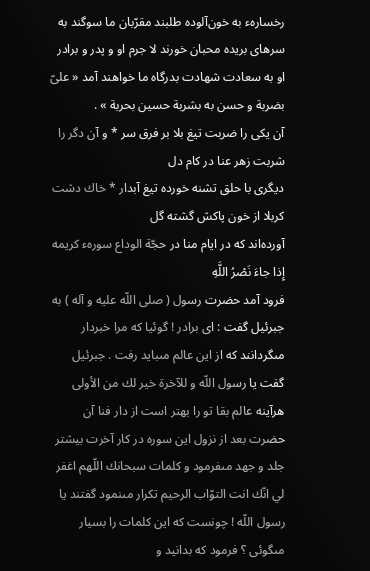رخسارهء به خون‌آلوده طلبند مقرّبان ما سوگند به سرهاى بريده محبان خورند لا جرم او و پدر و برادر او به سعادت شهادت بدرگاه ما خواهند آمد « علىّ بضربة و حسن به بشربة حسين بحربة » .
آن يكى را ضربت تيغ بلا بر فرق سر * و آن دگر را شربت زهر عنا در كام دل
ديگرى با حلق تشنه خورده تيغ آبدار * خاك دشت كربلا از خون پاكش گشته گل
آورده‌اند كه در ايام منا در حجّة الوداع سورهء كريمه
إِذا جاءَ نَصْرُ اللَّهِ
فرود آمد حضرت رسول ( صلى اللّه عليه و آله ) به جبرئيل گفت : اى برادر ! گوئيا كه مرا خبردار مىگردانند كه از اين عالم مىبايد رفت . جبرئيل گفت يا رسول اللّه و للآخرة خير لك من الأولى هرآينه عالم بقا تو را بهتر است از دار فنا آن حضرت بعد از نزول اين سوره در كار آخرت بيشتر جلد و جهد مىفرمود و كلمات سبحانك اللّهم اغفر لي انّك انت التوّاب الرحيم تكرار مىنمود گفتند يا رسول اللّه ! چونست كه اين كلمات را بسيار مىگوئى ؟ فرمود كه بدانيد و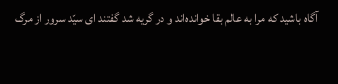آگاه باشيد كه مرا به عالم بقا خوانده‌اند و در گريه شد گفتند اى سيّد سرور از مرگ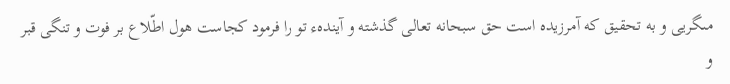مىگريى و به تحقيق كه آمرزيده است حق سبحانه تعالى گذشته و آيندهء تو را فرمود كجاست هول اطّلاع بر فوت و تنگى قبر و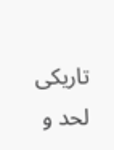تاريكى لحد و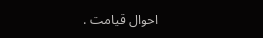احوال قيامت .